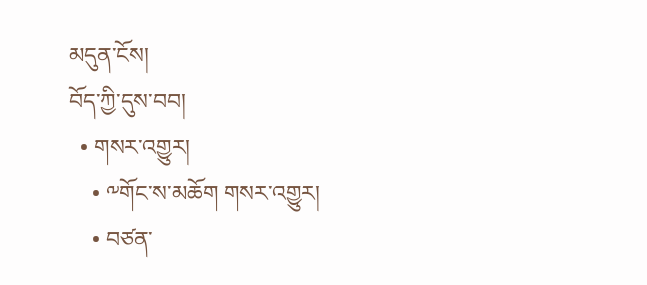མདུན་ངོས།
བོད་ཀྱི་དུས་བབ།
  • གསར་འགྱུར།
    • ༸གོང་ས་མཆོག གསར་འགྱུར།
    • བཙན་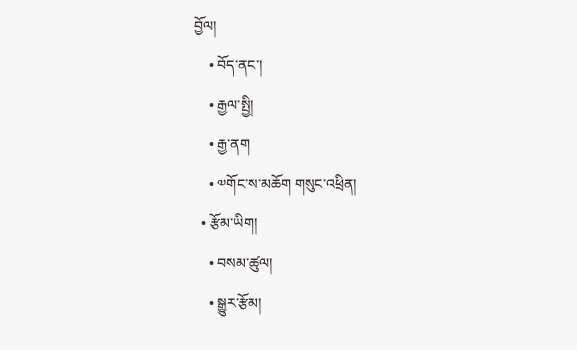བྱོལ།
    • བོད་ནང་།
    • རྒྱལ་སྤྱི།
    • རྒྱ་ནག
    • ༧གོང་ས་མཆོག གསུང་འཕྲིན།
  • རྩོམ་ཡིག།
    • བསམ་ཚུལ།
    • སྒྱུར་རྩོམ།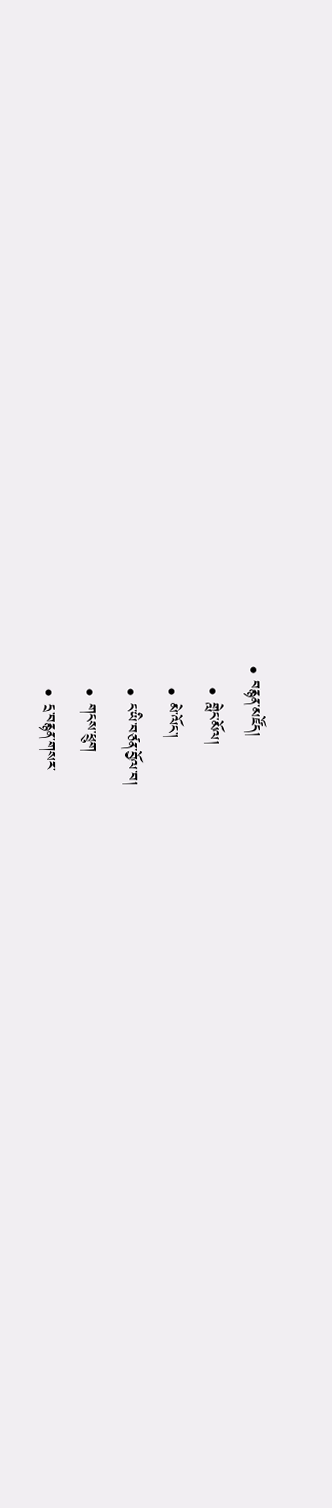• བརྙན་མཛོད།
    • གླེང་མོལ།
    • མེ་ལོང་།
    • ང་ཡི་བཙན་བྱོལ་བ།
    • གངས་ཕྲུག
    • དྲ་བརྙན་གསར་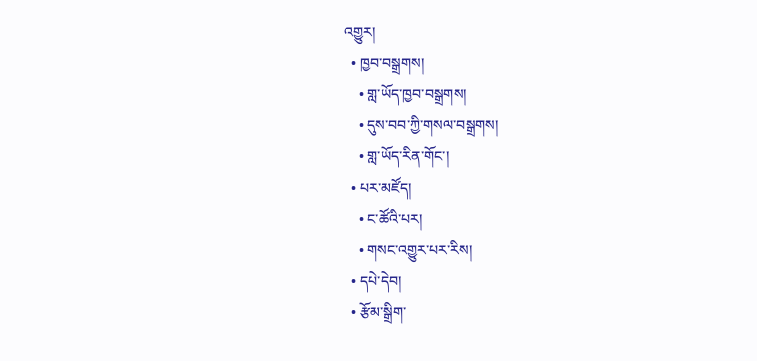འགྱུར།
  • ཁྱབ་བསྒྲགས།
    • གླ་ཡོད་ཁྱབ་བསྒྲགས།
    • དུས་བབ་ཀྱི་གསལ་བསྒྲགས།
    • གླ་ཡོད་རིན་གོང་།
  • པར་མཛོད།
    • ང་ཚོའི་པར།
    • གསང་འགྱུར་པར་རིས།
  • དཔེ་དེབ།
  • རྩོམ་སྒྲིག་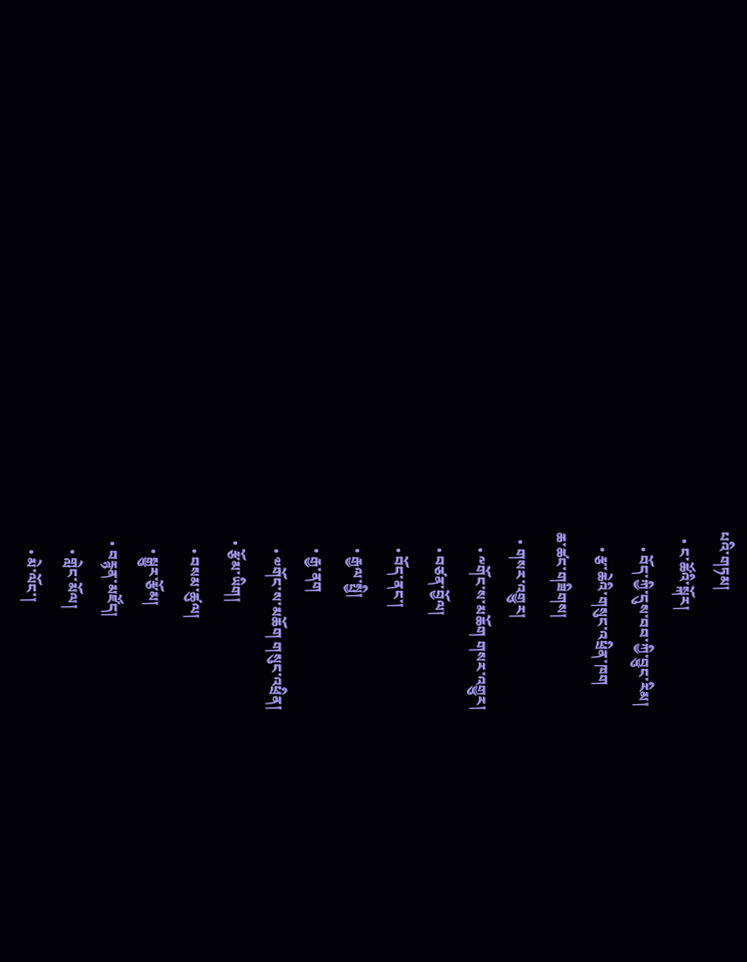པའི་གཏམ།
  • ང་ཚོའི་སྐོར།
    • བོད་ཀྱི་དུས་བབ་ཀྱི་བྱུང་རིམ།
    • རྩ་ཆེའི་གསུང་འཕྲིན་ཁག
ཆ་ཚང་གཟིགས།
  • གསར་འགྱུར།
    • ༸གོང་ས་མཆོག གསར་འགྱུར།
    • བཙན་བྱོལ།
    • བོད་ནང་།
    • རྒྱལ་སྤྱི།
    • རྒྱ་ནག
    • ༧གོང་ས་མཆོག གསུང་འཕྲིན།
  • རྩོམ་ཡིག།
    • བསམ་ཚུལ།
    • སྒྱུར་རྩོམ།
  • བརྙན་མཛོད།
    • གླེང་མོལ།
    • མེ་ལོང་།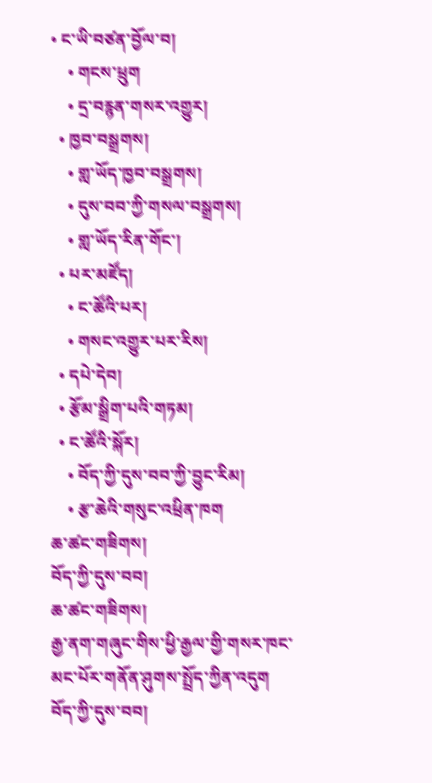• ང་ཡི་བཙན་བྱོལ་བ།
    • གངས་ཕྲུག
    • དྲ་བརྙན་གསར་འགྱུར།
  • ཁྱབ་བསྒྲགས།
    • གླ་ཡོད་ཁྱབ་བསྒྲགས།
    • དུས་བབ་ཀྱི་གསལ་བསྒྲགས།
    • གླ་ཡོད་རིན་གོང་།
  • པར་མཛོད།
    • ང་ཚོའི་པར།
    • གསང་འགྱུར་པར་རིས།
  • དཔེ་དེབ།
  • རྩོམ་སྒྲིག་པའི་གཏམ།
  • ང་ཚོའི་སྐོར།
    • བོད་ཀྱི་དུས་བབ་ཀྱི་བྱུང་རིམ།
    • རྩ་ཆེའི་གསུང་འཕྲིན་ཁག
ཆ་ཚང་གཟིགས།
བོད་ཀྱི་དུས་བབ།
ཆ་ཚང་གཟིགས།
རྒྱ་ནག་གཞུང་གིས་ཕྱི་རྒྱལ་གྱི་གསར་ཁང་མང་པོར་གནོན་ཤུགས་སྤྲོད་ཀྱིན་འདུག
བོད་ཀྱི་དུས་བབ།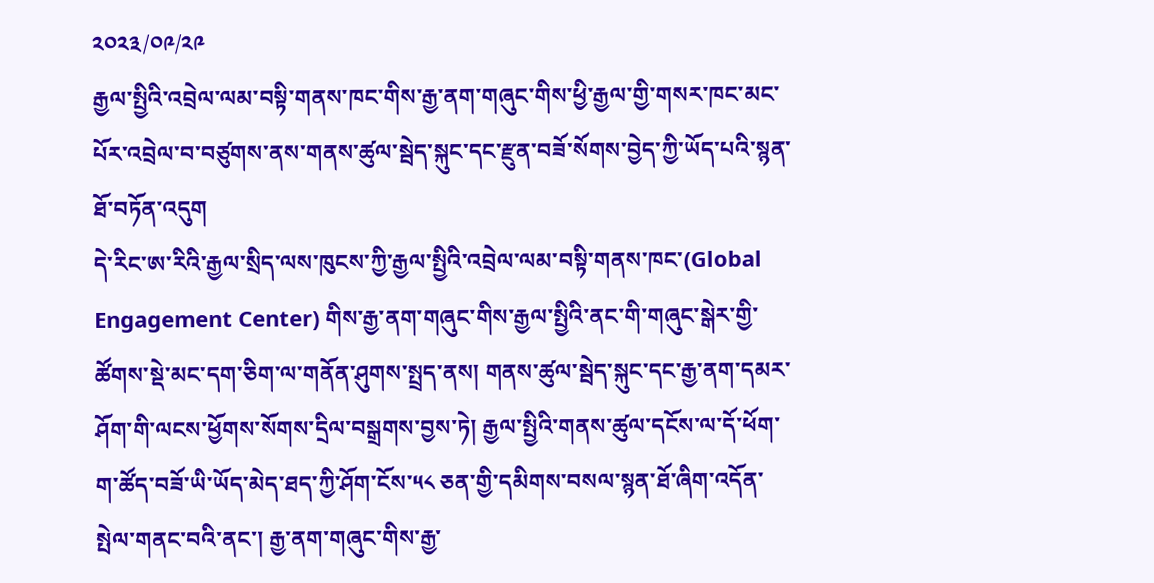༢༠༢༣/༠༩/༢༩
རྒྱལ་སྤྱིའི་འབྲེལ་ལམ་བསྟི་གནས་ཁང་གིས་རྒྱ་ནག་གཞུང་གིས་ཕྱི་རྒྱལ་གྱི་གསར་ཁང་མང་པོར་འབྲེལ་བ་བཙུགས་ནས་གནས་ཚུལ་སྦེད་སྐུང་དང་རྫུན་བཟོ་སོགས་བྱེད་ཀྱི་ཡོད་པའི་སྙན་ཐོ་བཏོན་འདུག
དེ་རིང་ཨ་རིའི་རྒྱལ་སྲིད་ལས་ཁུངས་ཀྱི་རྒྱལ་སྤྱིའི་འབྲེལ་ལམ་བསྟི་གནས་ཁང་(Global Engagement Center) གིས་རྒྱ་ནག་གཞུང་གིས་རྒྱལ་སྤྱིའི་ནང་གི་གཞུང་སྒེར་གྱི་ཚོགས་སྡེ་མང་དག་ཅིག་ལ་གནོན་ཤུགས་སྤྲད་ནས། གནས་ཚུལ་སྦེད་སྐུང་དང་རྒྱ་ནག་དམར་ཤོག་གི་ལངས་ཕྱོགས་སོགས་དྲིལ་བསྒྲགས་བྱས་ཏེ། རྒྱལ་སྤྱིའི་གནས་ཚུལ་དངོས་ལ་དོ་ཕོག་ག་ཚོད་བཟོ་ཡི་ཡོད་མེད་ཐད་ཀྱི་ཤོག་ངོས་༥༨ ཅན་གྱི་དམིགས་བསལ་སྙན་ཐོ་ཞིག་འདོན་སྤེལ་གནང་བའི་ནང་། རྒྱ་ནག་གཞུང་གིས་རྒྱ་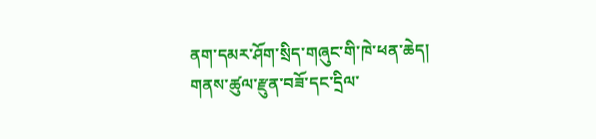ནག་དམར་ཤོག་སྲིད་གཞུང་གི་ཁེ་ཕན་ཆེད། གནས་ཚུལ་རྫུན་བཟོ་དང་དྲིལ་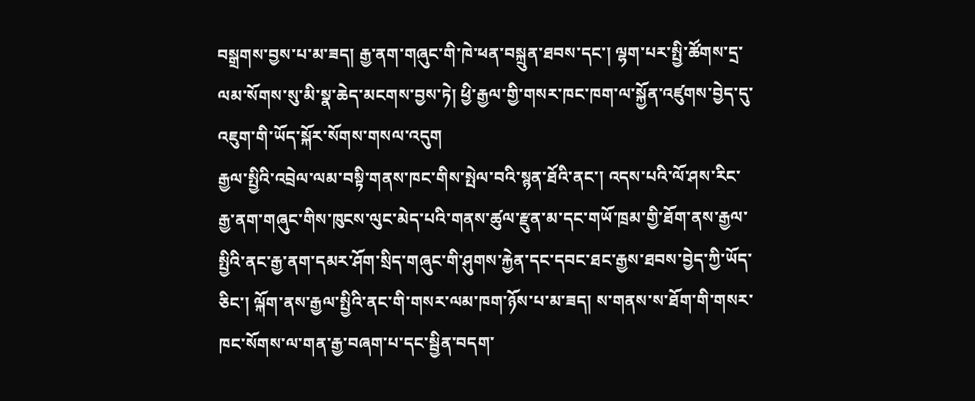བསྒྲགས་བྱས་པ་མ་ཟད། རྒྱ་ནག་གཞུང་གི་ཁེ་ཕན་བསྐྲུན་ཐབས་དང་། ལྷག་པར་སྤྱི་ཚོགས་དྲ་ལམ་སོགས་སུ་མི་སྣ་ཆེད་མངགས་བྱས་ཏེ། ཕྱི་རྒྱལ་གྱི་གསར་ཁང་ཁག་ལ་སྐྱོན་འཛུགས་བྱེད་དུ་འཇུག་གི་ཡོད་སྐོར་སོགས་གསལ་འདུག
རྒྱལ་སྤྱིའི་འབྲེལ་ལམ་བསྟི་གནས་ཁང་གིས་སྤེལ་བའི་སྙན་ཐོའི་ནང་། འདས་པའི་ལོ་ཤས་རིང་རྒྱ་ནག་གཞུང་གིས་ཁུངས་ལུང་མེད་པའི་གནས་ཚུལ་རྫུན་མ་དང་གཡོ་ཁྲམ་གྱི་ཐོག་ནས་རྒྱལ་སྤྱིའི་ནང་རྒྱ་ནག་དམར་ཤོག་སྲིད་གཞུང་གི་ཤུགས་རྐྱེན་དང་དབང་ཐང་རྒྱས་ཐབས་བྱེད་ཀྱི་ཡོད་ཅིང་། ལྐོག་ནས་རྒྱལ་སྤྱིའི་ནང་གི་གསར་ལམ་ཁག་ཉོས་པ་མ་ཟད། ས་གནས་ས་ཐོག་གི་གསར་ཁང་སོགས་ལ་གན་རྒྱ་བཞག་པ་དང་སྦྱིན་བདག་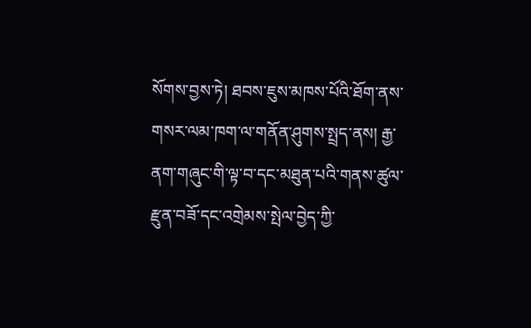སོགས་བྱས་ཏེ། ཐབས་ཇུས་མཁས་པོའི་ཐོག་ནས་གསར་ལམ་ཁག་ལ་གནོན་ཤུགས་སྤྲད་ནས། རྒྱ་ནག་གཞུང་གི་ལྟ་བ་དང་མཐུན་པའི་གནས་ཚུལ་རྫུན་བཟོ་དང་འགྲེམས་སྤེལ་བྱེད་ཀྱི་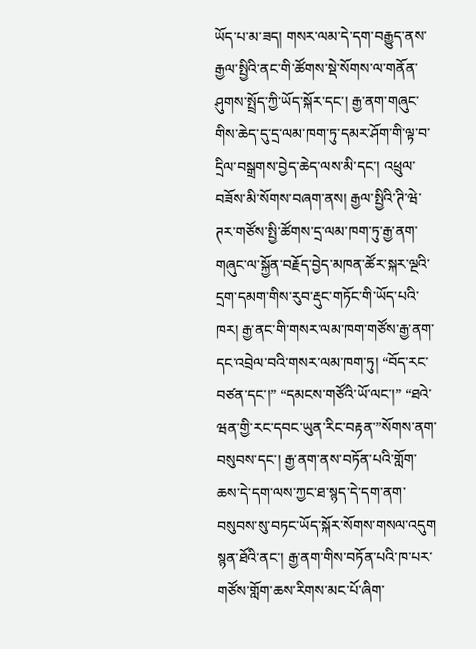ཡོད་པ་མ་ཟད། གསར་ལམ་དེ་དག་བརྒྱུད་ནས་རྒྱལ་སྤྱིའི་ནང་གི་ཚོགས་སྡེ་སོགས་ལ་གནོན་ཤུགས་སྤྲོད་ཀྱི་ཡོད་སྐོར་དང་། རྒྱ་ནག་གཞུང་གིས་ཆེད་དུ་དྲ་ལམ་ཁག་ཏུ་དམར་ཤོག་གི་ལྟ་བ་དྲིལ་བསྒྲགས་བྱེད་ཆེད་ལས་མི་དང་། འཕྲུལ་བཟོས་མི་སོགས་བཞག་ནས། རྒྱལ་སྤྱིའི་ཊི་ཝེ་ཊར་གཙོས་སྤྱི་ཚོགས་དྲ་ལམ་ཁག་ཏུ་རྒྱ་ནག་གཞུང་ལ་སྐྱོན་བརྗོད་བྱེད་མཁན་ཚོར་སྐར་ལྔའི་དྲག་དམག་གིས་རུབ་རྡུང་གཏོང་གི་ཡོད་པའི་ཁར། རྒྱ་ནང་གི་གསར་ལམ་ཁག་གཙོས་རྒྱ་ནག་དང་འབྲེལ་བའི་གསར་ལམ་ཁག་ཏུ། “བོད་རང་བཙན་དང་།” “དམངས་གཙོའི་ཡོ་ལང་།” “ཐའེ་ཝན་གྱི་རང་དབང་ཡུན་རིང་བརྟན་”སོགས་ནག་བསུབས་དང་། རྒྱ་ནག་ནས་བཏོན་པའི་གློག་ཆས་དེ་དག་ལས་ཀྱང་ཐ་སྙད་དེ་དག་ནག་བསུབས་སུ་བཏང་ཡོད་སྐོར་སོགས་གསལ་འདུག
སྙན་ཐོའི་ནང་། རྒྱ་ནག་གིས་བཏོན་པའི་ཁ་པར་གཙོས་གློག་ཆས་རིགས་མང་པོ་ཞིག་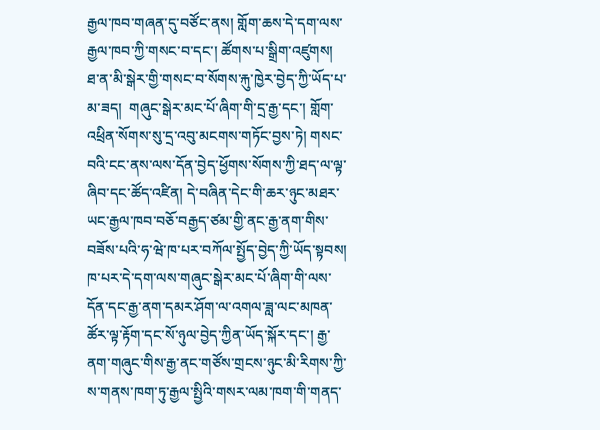རྒྱལ་ཁབ་གཞན་དུ་བཙོང་ནས། གློག་ཆས་དེ་དག་ལས་རྒྱལ་ཁབ་ཀྱི་གསང་བ་དང་། ཚོགས་པ་སྒྲིག་འཛུགས། ཐ་ན་མི་སྒེར་གྱི་གསང་བ་སོགས་རྐུ་ཁྱེར་བྱེད་ཀྱི་ཡོད་པ་མ་ཟད།  གཞུང་སྒེར་མང་པོ་ཞིག་གི་དྲ་རྒྱ་དང་། གློག་འཕྲིན་སོགས་སུ་དྲ་འབུ་མངགས་གཏོང་བྱས་ཏེ། གསང་བའི་ངང་ནས་ལས་དོན་བྱེད་ཕྱོགས་སོགས་ཀྱི་ཐད་ལ་ལྟ་ཞིབ་དང་ཚོད་འཛིན། དེ་བཞིན་དེང་གི་ཆར་ཉུང་མཐར་ཡང་རྒྱལ་ཁབ་བཅོ་བརྒྱད་ཙམ་གྱི་ནང་རྒྱ་ནག་གིས་བཟོས་པའི་ཧ་ཝེ་ཁ་པར་བཀོལ་སྤྱོད་བྱེད་ཀྱི་ཡོད་སྟབས། ཁ་པར་དེ་དག་ལས་གཞུང་སྒེར་མང་པོ་ཞིག་གི་ལས་དོན་དང་རྒྱ་ནག་དམར་ཤོག་ལ་འགལ་ཟླ་ལང་མཁན་ཚོར་ལྟ་རྟོག་དང་སོ་ཉུལ་བྱེད་ཀྱིན་ཡོད་སྐོར་དང་། རྒྱ་ནག་གཞུང་གིས་རྒྱ་ནང་གཙོས་གྲངས་ཉུང་མི་རིགས་ཀྱི་ས་གནས་ཁག་ཏུ་རྒྱལ་སྤྱིའི་གསར་ལམ་ཁག་གི་གནད་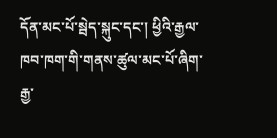དོན་མང་པོ་སྦེད་སྐུང་དང་། ཕྱིའི་རྒྱལ་ཁབ་ཁག་གི་གནས་ཚུལ་མང་པོ་ཞིག་རྒྱ་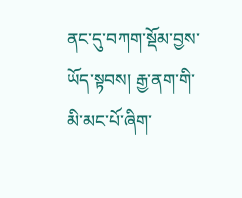ནང་དུ་བཀག་སྡོམ་བྱས་ཡོད་སྟབས། རྒྱ་ནག་གི་མི་མང་པོ་ཞིག་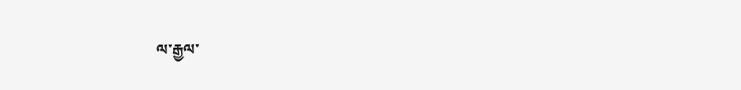ལ་རྒྱལ་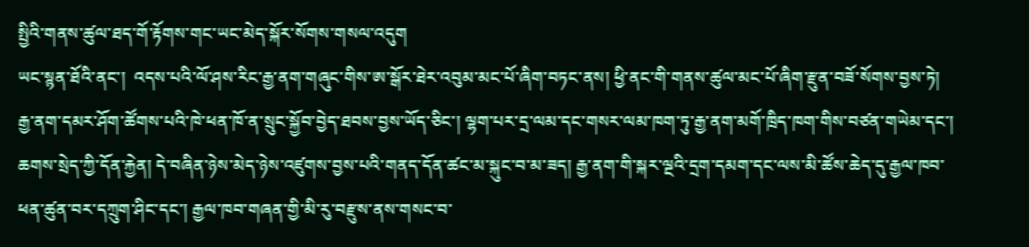སྤྱིའི་གནས་ཚུལ་ཐད་གོ་རྟོགས་གང་ཡང་མེད་སྐོར་སོགས་གསལ་འདུག
ཡང་སྙན་ཐོའི་ནང་།  འདས་པའི་ལོ་ཤས་རིང་རྒྱ་ནག་གཞུང་གིས་ཨ་སྒོར་ཐེར་འབུམ་མང་པོ་ཞིག་བཏང་ནས། ཕྱི་ནང་གི་གནས་ཚུལ་མང་པོ་ཞིག་རྫུན་བཟོ་སོགས་བྱས་ཏེ། རྒྱ་ནག་དམར་ཤོག་ཚོགས་པའི་ཁེ་ཕན་ཁོ་ན་སྲུང་སྐྱོབ་བྱེད་ཐབས་བྱས་ཡོད་ཅིང་། ལྷག་པར་དྲ་ལམ་དང་གསར་ལམ་ཁག་ཏུ་རྒྱ་ནག་མགོ་ཁྲིད་ཁག་གིས་བཙན་གཡེམ་དང་། ཆགས་སྲེད་ཀྱི་དོན་རྐྱེན། དེ་བཞིན་ཉེས་མེད་ཉེས་འཛུགས་བྱས་པའི་གནད་དོན་ཚང་མ་སྐུང་བ་མ་ཟད། རྒྱ་ནག་གི་སྐར་ལྔའི་དྲག་དམག་དང་ལས་མི་ཚོས་ཆེད་དུ་རྒྱལ་ཁབ་ཕན་ཚུན་བར་དཀྲུག་ཤིང་དང་། རྒྱལ་ཁབ་གཞན་གྱི་མི་རུ་བརྫུས་ནས་གསང་བ་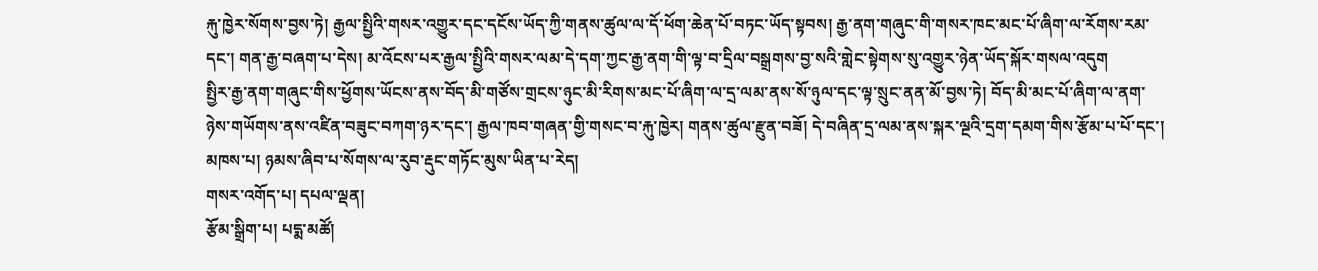རྐུ་ཁྱེར་སོགས་བྱས་ཏེ། རྒྱལ་སྤྱིའི་གསར་འགྱུར་དང་དངོས་ཡོད་ཀྱི་གནས་ཚུལ་ལ་དོ་ཕོག་ཆེན་པོ་བཏང་ཡོད་སྟབས། རྒྱ་ནག་གཞུང་གི་གསར་ཁང་མང་པོ་ཞིག་ལ་རོགས་རམ་དང་། གན་རྒྱ་བཞག་པ་དེས། མ་འོངས་པར་རྒྱལ་སྤྱིའི་གསར་ལམ་དེ་དག་ཀྱང་རྒྱ་ནག་གི་ལྟ་བ་དྲིལ་བསྒྲགས་བྱ་སའི་གླེང་སྟེགས་སུ་འགྱུར་ཉེན་ཡོད་སྐོར་གསལ་འདུག
སྤྱིར་རྒྱ་ནག་གཞུང་གིས་ཕྱོགས་ཡོངས་ནས་བོད་མི་གཙོས་གྲངས་ཉུང་མི་རིགས་མང་པོ་ཞིག་ལ་དྲ་ལམ་ནས་སོ་ཉུལ་དང་ལྟ་སྲུང་ནན་མོ་བྱས་ཏེ། བོད་མི་མང་པོ་ཞིག་ལ་ནག་ཉེས་གཡོགས་ནས་འཛིན་བཟུང་བཀག་ཉར་དང་། རྒྱལ་ཁབ་གཞན་གྱི་གསང་བ་རྐུ་ཁྱེར། གནས་ཚུལ་རྫུན་བཟོ། དེ་བཞིན་དྲ་ལམ་ནས་སྐར་ལྔའི་དྲག་དམག་གིས་རྩོམ་པ་པོ་དང་། མཁས་པ། ཉམས་ཞིབ་པ་སོགས་ལ་རུབ་རྡུང་གཏོང་མུས་ཡིན་པ་རེད།
གསར་འགོད་པ། དཔལ་ལྡན།
རྩོམ་སྒྲིག་པ། པདྨ་མཚོ།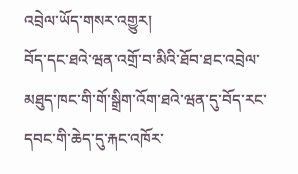འབྲེལ་ཡོད་གསར་འགྱུར།
བོད་དང་ཐའེ་ཝན་འགྲོ་བ་མིའི་ཐོབ་ཐང་འབྲེལ་མཐུད་ཁང་གི་གོ་སྒྲིག་འོག་ཐའེ་ཝན་དུ་བོད་རང་དབང་གི་ཆེད་དུ་རྐང་འཁོར་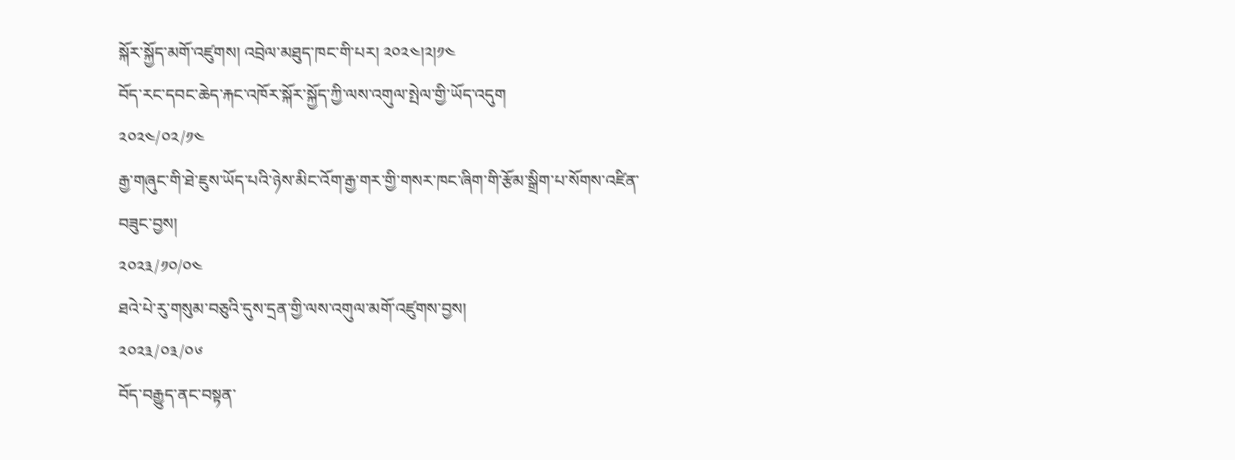སྐོར་སྐྱོད་མགོ་འཛུགས། འབྲེལ་མཐུད་ཁང་གི་པར། ༢༠༢༤།༢།༡༤
བོད་རང་དབང་ཆེད་རྐང་འཁོར་སྐོར་སྐྱོད་ཀྱི་ལས་འགུལ་སྤེལ་གྱི་ཡོད་འདུག
༢༠༢༤/༠༢/༡༤
རྒྱ་གཞུང་གི་ཐེ་ཇུས་ཡོད་པའི་ཉེས་མིང་འོག་རྒྱ་གར་གྱི་གསར་ཁང་ཞིག་གི་རྩོམ་སྒྲིག་པ་སོགས་འཛིན་བཟུང་བྱས།
༢༠༢༣/༡༠/༠༤
ཐའེ་པེ་རུ་གསུམ་བཅུའི་དུས་དྲན་གྱི་ལས་འགུལ་མགོ་འཛུགས་བྱས།
༢༠༢༣/༠༣/༠༦
བོད་བརྒྱུད་ནང་བསྟན་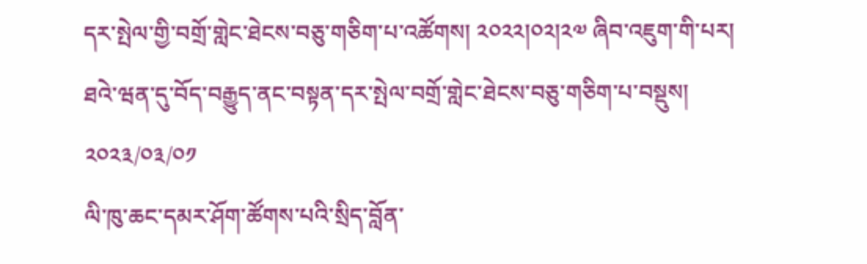དར་སྤེལ་གྱི་བགྲོ་གླེང་ཐེངས་བཅུ་གཅིག་པ་འཚོགས། ༢༠༢༢།༠༢།༢༧ ཞིབ་འཇུག་གི་པར།
ཐའེ་ཝན་དུ་བོད་བརྒྱུད་ནང་བསྟན་དར་སྤེལ་བགྲོ་གླེང་ཐེངས་བཅུ་གཅིག་པ་བསྡུས།
༢༠༢༣/༠༣/༠༡
ལི་ཁུ་ཆང་དམར་ཤོག་ཚོགས་པའི་སྲིད་བློན་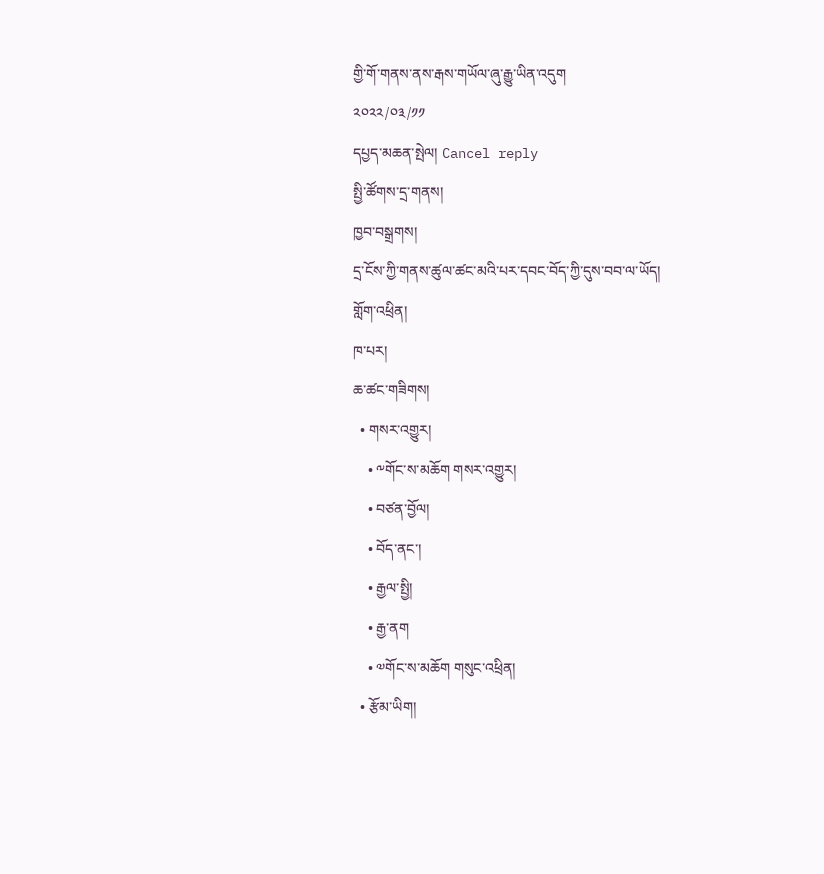གྱི་གོ་གནས་ནས་རྒས་གཡོལ་ཞུ་རྒྱུ་ཡིན་འདུག
༢༠༢༢/༠༣/༡༡
དཔྱད་མཆན་སྤེལ། Cancel reply
སྤྱི་ཚོགས་དྲ་གནས།
ཁྱབ་བསྒྲགས།
དྲ་ངོས་ཀྱི་གནས་ཚུལ་ཚང་མའི་པར་དབང་བོད་ཀྱི་དུས་བབ་ལ་ཡོད།
གློག་འཕྲིན།
ཁ་པར།
ཆ་ཚང་གཟིགས།
  • གསར་འགྱུར།
    • ༸གོང་ས་མཆོག གསར་འགྱུར།
    • བཙན་བྱོལ།
    • བོད་ནང་།
    • རྒྱལ་སྤྱི།
    • རྒྱ་ནག
    • ༧གོང་ས་མཆོག གསུང་འཕྲིན།
  • རྩོམ་ཡིག།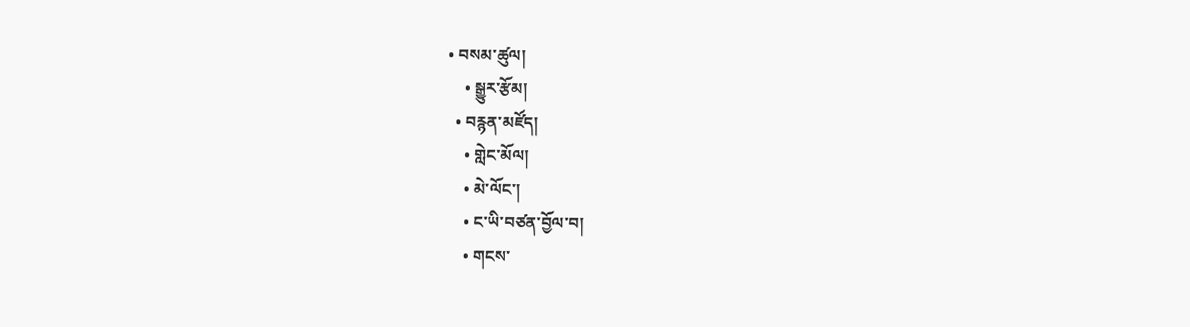• བསམ་ཚུལ།
    • སྒྱུར་རྩོམ།
  • བརྙན་མཛོད།
    • གླེང་མོལ།
    • མེ་ལོང་།
    • ང་ཡི་བཙན་བྱོལ་བ།
    • གངས་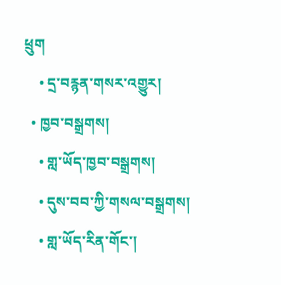ཕྲུག
    • དྲ་བརྙན་གསར་འགྱུར།
  • ཁྱབ་བསྒྲགས།
    • གླ་ཡོད་ཁྱབ་བསྒྲགས།
    • དུས་བབ་ཀྱི་གསལ་བསྒྲགས།
    • གླ་ཡོད་རིན་གོང་།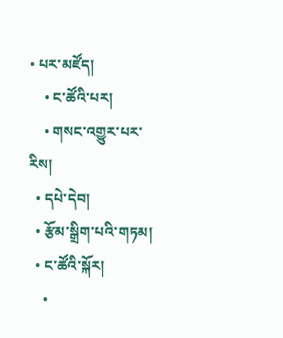• པར་མཛོད།
    • ང་ཚོའི་པར།
    • གསང་འགྱུར་པར་རིས།
  • དཔེ་དེབ།
  • རྩོམ་སྒྲིག་པའི་གཏམ།
  • ང་ཚོའི་སྐོར།
    •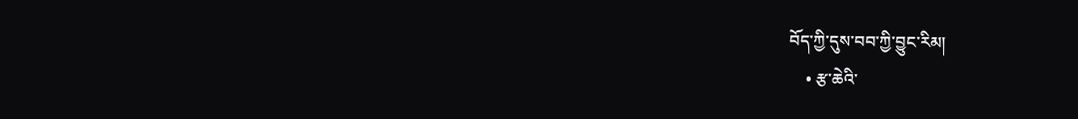བོད་ཀྱི་དུས་བབ་ཀྱི་བྱུང་རིམ།
    • རྩ་ཆེའི་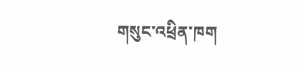གསུང་འཕྲིན་ཁག